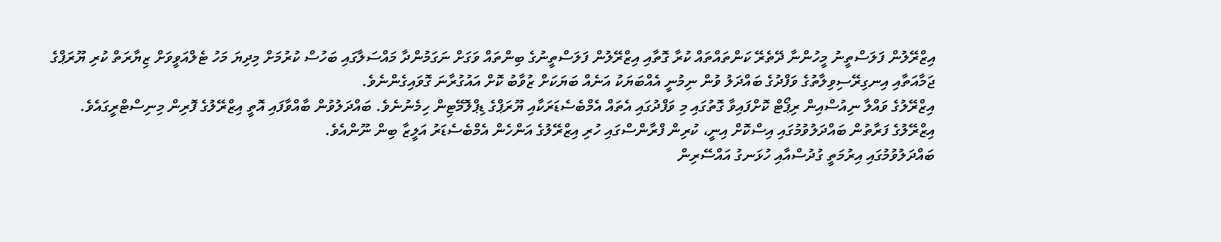އިޒްރޭލުން ފަލަސްތީނު މީހުންނާ ދޭތެރޭ ކަންތައްތައް ކުރާ ގޮތާއި އިޒްރޭލުން ފަލަސްތީނުގެ ބިންތައް ވަގަށް ނަގަމުންދާ މައްސަލާގައި ބަހުސް ކުރުމަށް މިދިޔަ މަހު ޓެލްއަވީވަށް ޒިޔާރަތް ކުރި ޔޫރަޕްގެ ޖަމާއަތާއި އިނގިރޭސިވިލާތުގެ ވަފްދުގެ ބައްދަލު ވުން ނިމުނީ އެއްބަޔަކު އަނެއް ބަޔަކަށް ޒުވާބު ކޮށް އައުގުރާނަ ގޮވައިގެންނެވެ.
އިޒްރޭލުގެ ވައްލާ ނިއުސްއިން ރިޕޯޓް ކޮށްފައިވާ ގޮތުގައި މި ވަފްދުގައި އެތައް އެމްބެސެޑަރަކާއި ޔޫރަޕްގެ ޑިޕްލޮމޭޓިން ހިމެނުނެވެ. ބައްދަލުވުން ބާއްވާފައި އޮތީ އިޒްރޭލުގެ ފޮރިން މިނިސްޓްރީގައެވެ.
އިޒްރޭލުގެ ފަރާތުން ބައްދަލުވުމުގައި އިސްކޮށް އިނީ، ކުރިން ފްރާންސްގައި ހުރި އިޒްރޭލުގެ އަންހެން އެމްބެސެޑަރު އަލީޒާ ބިން ނޫންއެވެ.
ބައްދަލުވުމުގައި އިރުމަތީ ގުދުސްއާއި ހުޅަނގު އައްސޭރިން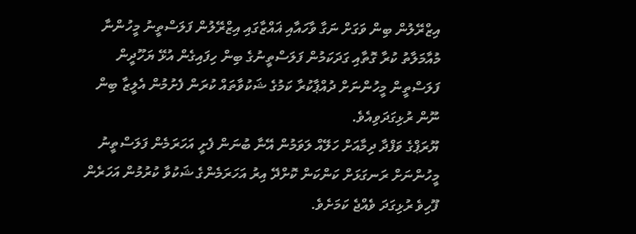އިޒްރޭލުން ބިން ވަގަށް ނަގާ ވާހައާއި ޣައްޒާގައި އިޒްރޭލުން ފަލަސްތީނު މީހުންނާ މުއާމަލާތު ކުރާ ގޮތާއި ގަދަކަމުން ފަލަސްތީނުގެ ބިން ހިފައިގެން އުޅޭ ޔަހޫދީން ފަލަސްތީން މީހުންނަށް ދުއްޕާކުރާ ކަމުގެ ޝަކުވާތައް ކުރަން ފެށުމުން އެލީޒާ ބިން ނޫން ރުޅިގަދަވިއެވެ.
ޔޫރަޕްގެ ވަފްދާ ދިމާއަށް ހަލޭއް ލަވަމުން އޭނާ ބުނަން ފެށީ އަހަރަމެން ފަލަސްތީނު މީހުންނަށް ރަނގަޅަށް ކަންކަން ކޮށްދޭ އިރު އަހަރަމެންގެ ޝަކުވާ ކުރުމުން އަހަރެން ފޫހިވެ ރުޅިގަދަ ވެއްޖެ ކަމަށެވެ.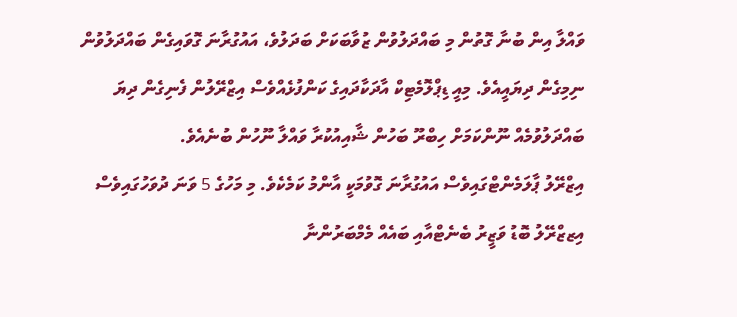ވައްލާ އިން ބުނާ ގޮތުން މި ބައްދަލުވުން ޒުވާބަކަށް ބަދަލުވެ، އައުގުރާނަ ގޮވައިގެން ބައްދަލުވުން ނިމިގެން ދިޔައީއެވެ. މިއީ ޑިޕްލޮމެޓިކް އާދަކާދައިގެ ކަންފުޅެއްވެސް އިޒްރޭލުން ފެނިގެން ދިޔަ ބައްދަލުވުމެއް ނޫންކަމަށް ހިބްރޫ ބަހުން ޝާއިއުކުރާ ވައްލާ ނޫހުން ބުނެއެވެ.
އިޒްރޭލު ޕާލަމެންޓްގައިވެސް އައުގުރާނަ ގޮވުމަކީ އާންމު ކަމެކެވެ. މި މަހުގެ 5 ވަނަ ދުވަހުގައިވެސް އިޒޒްރޭލު ބޮޑު ވަޒީރު ބެނެޓްއާއި ބައެއް މެމްބަރުންނާ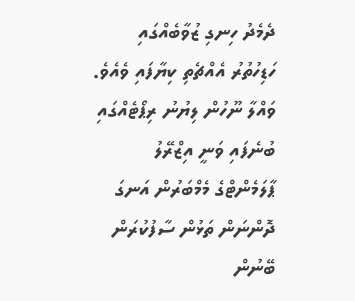ދެމެދު ހިނގި ޒުވާބެއްގައި ހަޑިހުތުރު އެއްޗެތި ކިޔާފައި ވެއެވެ.
ވައްލާ ނޫހުން ލިޔުނު ރިޕޯޓެއްގައި ބުނެފައި ވަނީ އިޒްރޭލު ޕާލަމެންޓްގެ މެމްބަރުން އަނގަ ދޮންނަން ތަޅުން ސާފުކުރަން ބޭނުން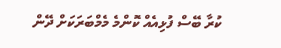ކުރާ ބޭސް ފުޅިއެއް ކޮންމެ މެމްބަރަކަށް ދޭން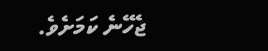ޖެހޭނެ ކަމަށެވެ.